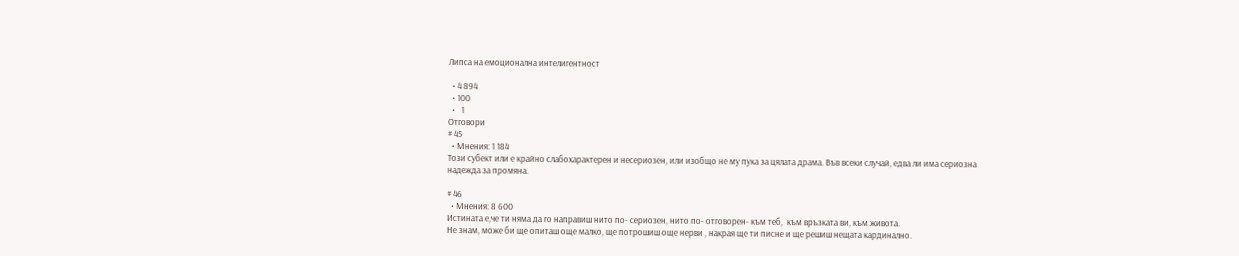Липса на емоционална интелигентност

  • 4 894
  • 100
  •   1
Отговори
# 45
  • Мнения: 1 184
Този субект или е крайно слабохарактерен и несериозен, или изобщо не му пука за цялата драма. Във всеки случай, едва ли има сериозна надежда за промяна.

# 46
  • Мнения: 8 600
Истината е,че ти няма да го направиш нито по- сериозен, нито по- отговорен- към теб,  към връзката ви, към живота.
Не знам, може би ще опиташ още малко, ще потрошиш още нерви , накрая ще ти писне и ще решиш нещата кардинално.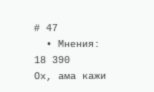# 47
  • Мнения: 18 390
Ох, ама кажи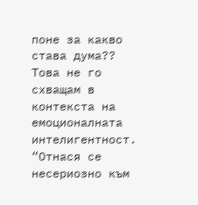поне за какво става дума?? Това не го схващам в контекста на емоционалната интелигентност. “Отнася се несериозно към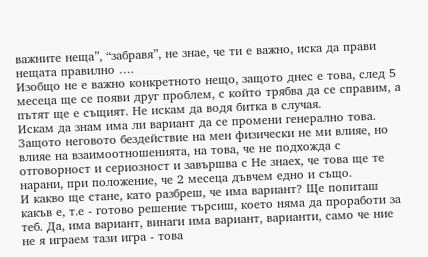важните неща”, “забравя”, не знае, че ти е важно, иска да прави нещата правилно ….
Изобщо не е важно конкретното нещо, защото днес е това, след 5 месеца ще се появи друг проблем, с който трябва да се справим, а пътят ще е същият. Не искам да водя битка в случая.
Искам да знам има ли вариант да се промени генерално това.
Защото неговото бездействие на мен физически не ми влияе, но влияе на взаимоотношенията, на това, че не подхожда с отговорност и сериозност и завършва с Не знаех, че това ще те нарани, при положение, че 2 месеца дъвчем едно и също.
И какво ще стане, като разбреш, че има вариант? Ще попиташ какъв е, т.е - готово решение търсиш, което няма да проработи за теб. Да, има вариант, винаги има вариант, варианти, само че ние не я играем тази игра - това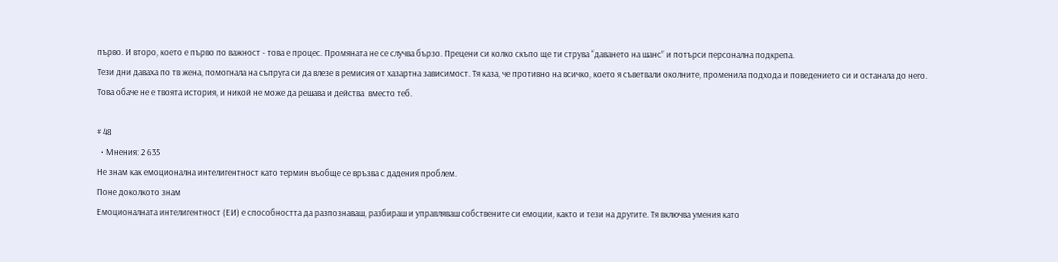първо. И второ, което е първо по важност - това е процес. Промяната не се случва бързо. Прецени си колко скъпо ще ти струва “даването на шанс” и потърси персонална подкрепа.
Тези дни даваха по тв жена, помогнала на съпруга си да влезе в ремисия от хазартна зависимост. Тя каза, че противно на всичко, което я съветвали околните, променила подхода и поведението си и останала до него.
Това обаче не е твоята история, и никой не може да решава и действа  вместо теб.

# 48
  • Мнения: 2 635
Не знам как емоционална интелигентност като термин въобще се връзва с дадения проблем.
Поне доколкото знам
Емоционалната интелигентност (ЕИ) е способността да разпознаваш, разбираш и управляваш собствените си емоции, както и тези на другите. Тя включва умения като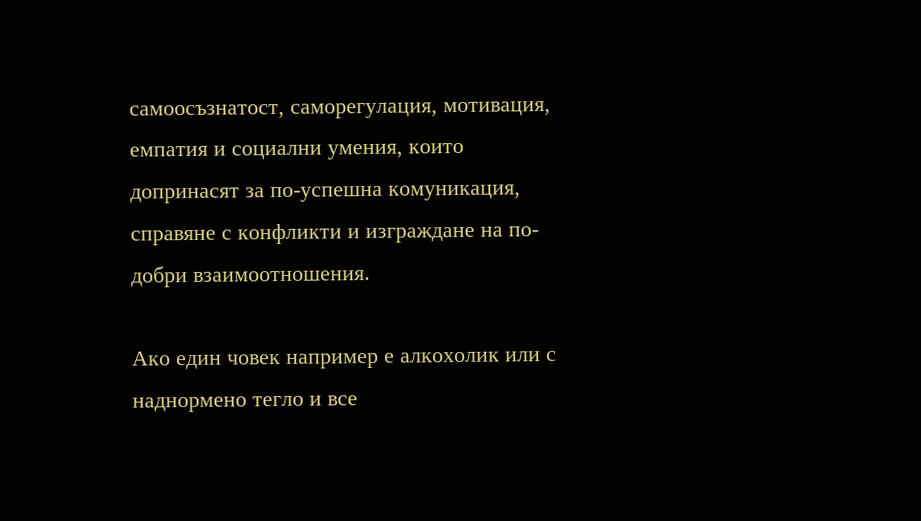самоосъзнатост, саморегулация, мотивация, емпатия и социални умения, които допринасят за по-успешна комуникация, справяне с конфликти и изграждане на по-добри взаимоотношения.

Ако един човек например е алкохолик или с наднормено тегло и все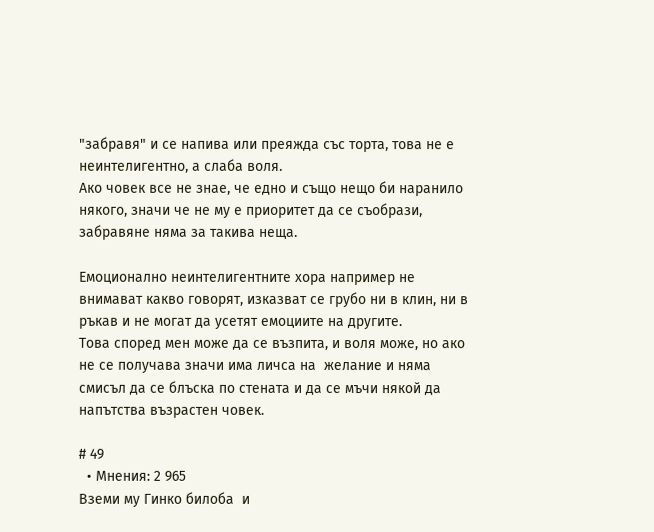"забравя" и се напива или преяжда със торта, това не е неинтелигентно, а слаба воля.
Ако човек все не знае, че едно и също нещо би наранило някого, значи че не му е приоритет да се съобрази, забравяне няма за такива неща.

Емоционално неинтелигентните хора например не внимават какво говорят, изказват се грубо ни в клин, ни в ръкав и не могат да усетят емоциите на другите.
Това според мен може да се възпита, и воля може, но ако не се получава значи има личса на  желание и няма смисъл да се блъска по стената и да се мъчи някой да напътства възрастен човек.

# 49
  • Мнения: 2 965
Вземи му Гинко билоба  и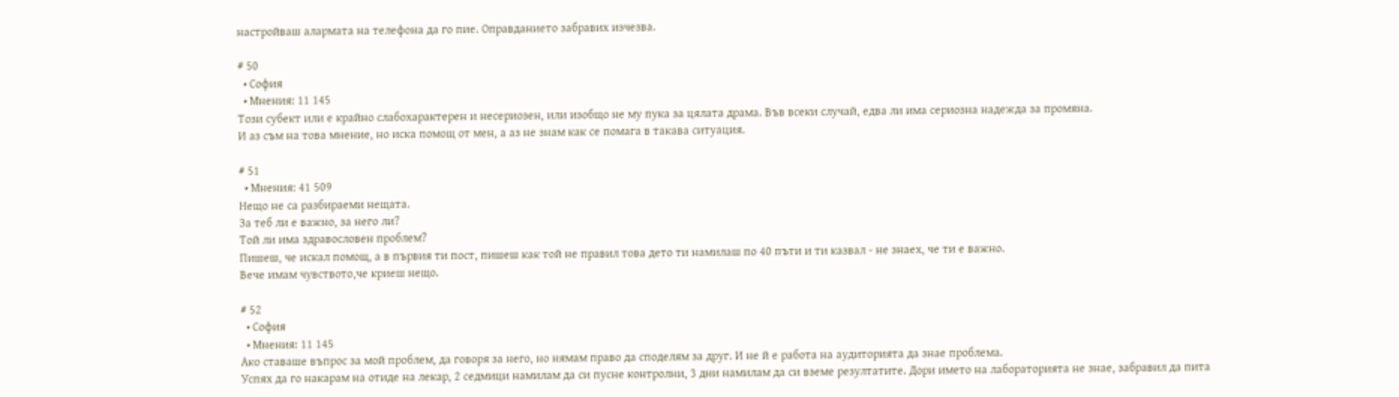настройваш алармата на телефона да го пие. Оправданието забравих изчезва.

# 50
  • София
  • Мнения: 11 145
Този субект или е крайно слабохарактерен и несериозен, или изобщо не му пука за цялата драма. Във всеки случай, едва ли има сериозна надежда за промяна.
И аз съм на това мнение, но иска помощ от мен, а аз не знам как се помага в такава ситуация.

# 51
  • Мнения: 41 509
Нещо не са разбираеми нещата.
За теб ли е важно, за него ли?
Той ли има здравословен проблем?
Пишеш, че искал помощ, а в първия ти пост, пишеш как той не правил това дето ти намилаш по 40 пъти и ти казвал - не знаех, че ти е важно.
Вече имам чувството,че криеш нещо.

# 52
  • София
  • Мнения: 11 145
Ако ставаше въпрос за мой проблем, да говоря за него, но нямам право да споделям за друг. И не й е работа на аудиторията да знае проблема.
Успях да го накарам на отиде на лекар, 2 седмици намилам да си пусне контролни, 3 дни намилам да си вземе резултатите. Дори името на лабораторията не знае, забравил да пита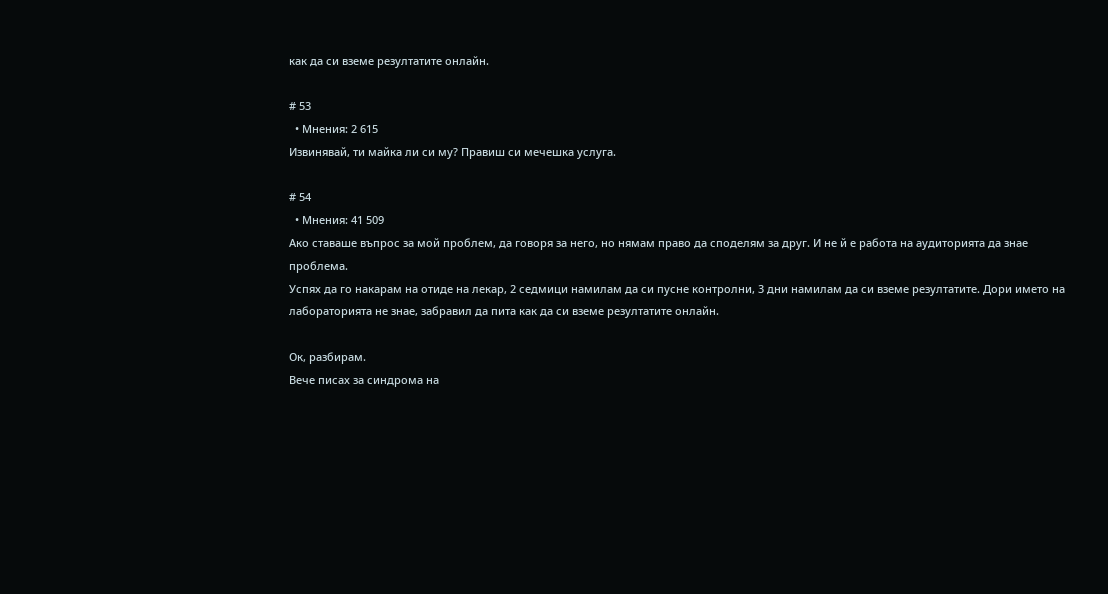как да си вземе резултатите онлайн.

# 53
  • Мнения: 2 615
Извинявай, ти майка ли си му? Правиш си мечешка услуга.

# 54
  • Мнения: 41 509
Ако ставаше въпрос за мой проблем, да говоря за него, но нямам право да споделям за друг. И не й е работа на аудиторията да знае проблема.
Успях да го накарам на отиде на лекар, 2 седмици намилам да си пусне контролни, 3 дни намилам да си вземе резултатите. Дори името на лабораторията не знае, забравил да пита как да си вземе резултатите онлайн.

Ок, разбирам.
Вече писах за синдрома на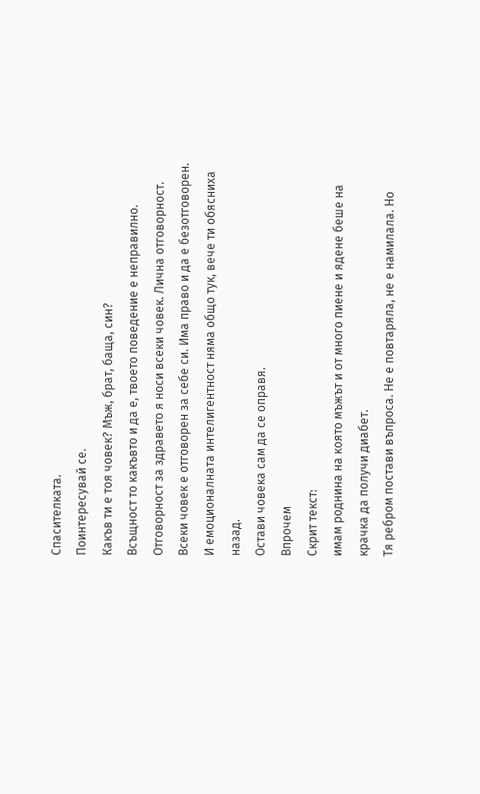Спасителката.
Поинтересувай се.
Какъв ти е тоя човек? Мъж, брат, баща, син?
Всъщност то какъвто и да е, твоето поведение е неправилно.
Отговорност за здравето я носи всеки човек. Лична отговорност. Всеки човек е отговорен за себе си. Има право и да е безотговорен.
И емоционалната интелигентност няма общо тук, вече ти обясниха назад.
Остави човека сам да се оправя.
Впрочем
Скрит текст:
имам роднина на която мъжът и от много пиене и ядене беше на крачка да получи диабет.
Тя ребром постави въпроса. Не е повтаряла, не е намилала. Но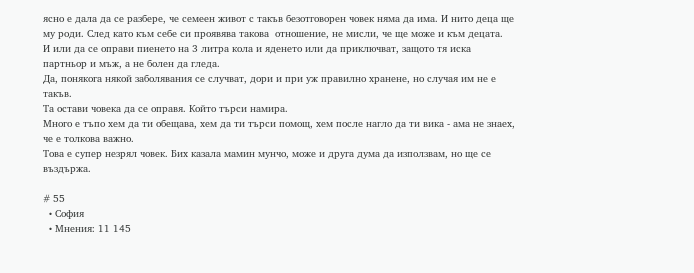ясно е дала да се разбере, че семеен живот с такъв безотговорен човек няма да има. И нито деца ще му роди. След като към себе си проявява такова  отношение, не мисли, че ще може и към децата.
И или да се оправи пиенето на 3 литра кола и яденето или да приключват, защото тя иска партньор и мъж, а не болен да гледа.
Да, понякога някой заболявания се случват, дори и при уж правилно хранене, но случая им не е такъв.
Та остави човека да се оправя. Който търси намира.
Много е тъпо хем да ти обещава, хем да ти търси помощ, хем после нагло да ти вика - ама не знаех, че е толкова важно.
Това е супер незрял човек. Бих казала мамин мунчо, може и друга дума да използвам, но ще се въздържа.

# 55
  • София
  • Мнения: 11 145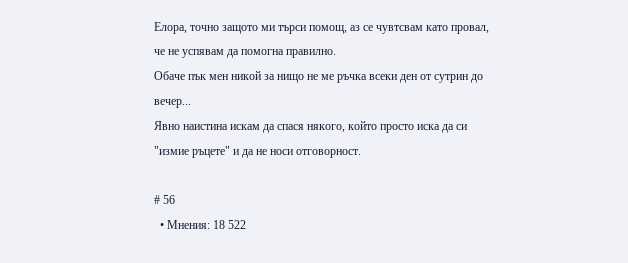Елора, точно защото ми търси помощ, аз се чувтсвам като провал, че не успявам да помогна правилно.
Обаче пък мен никой за нищо не ме ръчка всеки ден от сутрин до вечер...
Явно наистина искам да спася някого, който просто иска да си "измие ръцете" и да не носи отговорност.

# 56
  • Мнения: 18 522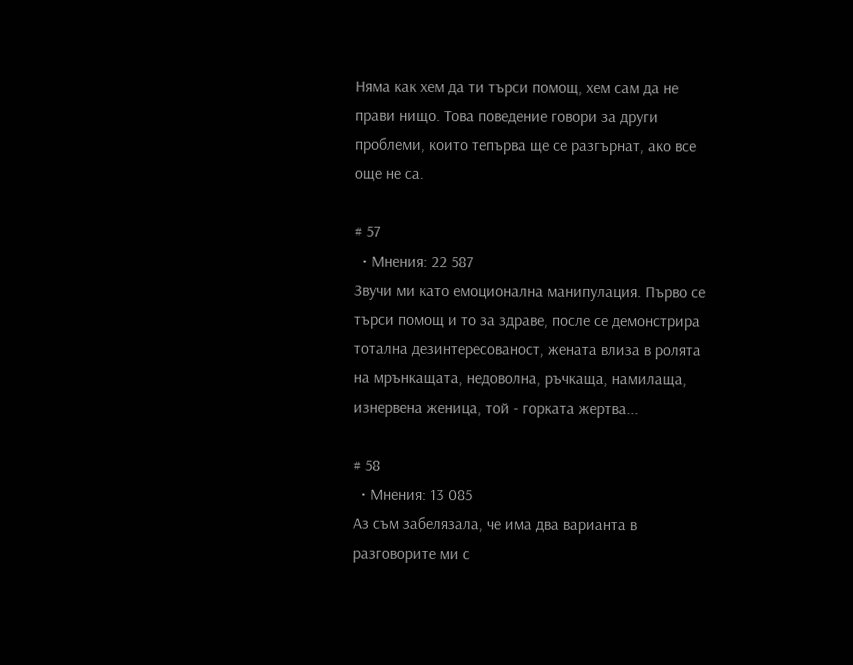Няма как хем да ти търси помощ, хем сам да не прави нищо. Това поведение говори за други проблеми, които тепърва ще се разгърнат, ако все още не са.

# 57
  • Мнения: 22 587
Звучи ми като емоционална манипулация. Първо се търси помощ и то за здраве, после се демонстрира тотална дезинтересованост, жената влиза в ролята на мрънкащата, недоволна, ръчкаща, намилаща, изнервена женица, той - горката жертва...

# 58
  • Мнения: 13 085
Аз съм забелязала, че има два варианта в разговорите ми с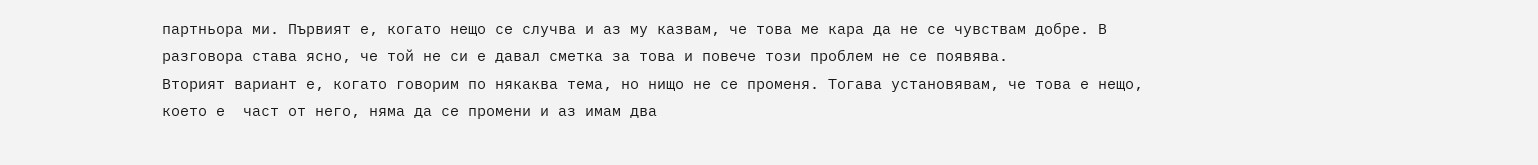партньора ми. Първият е, когато нещо се случва и аз му казвам, че това ме кара да не се чувствам добре. В разговора става ясно, че той не си е давал сметка за това и повече този проблем не се появява.
Вторият вариант е, когато говорим по някаква тема, но нищо не се променя. Тогава установявам, че това е нещо, което е  част от него, няма да се промени и аз имам два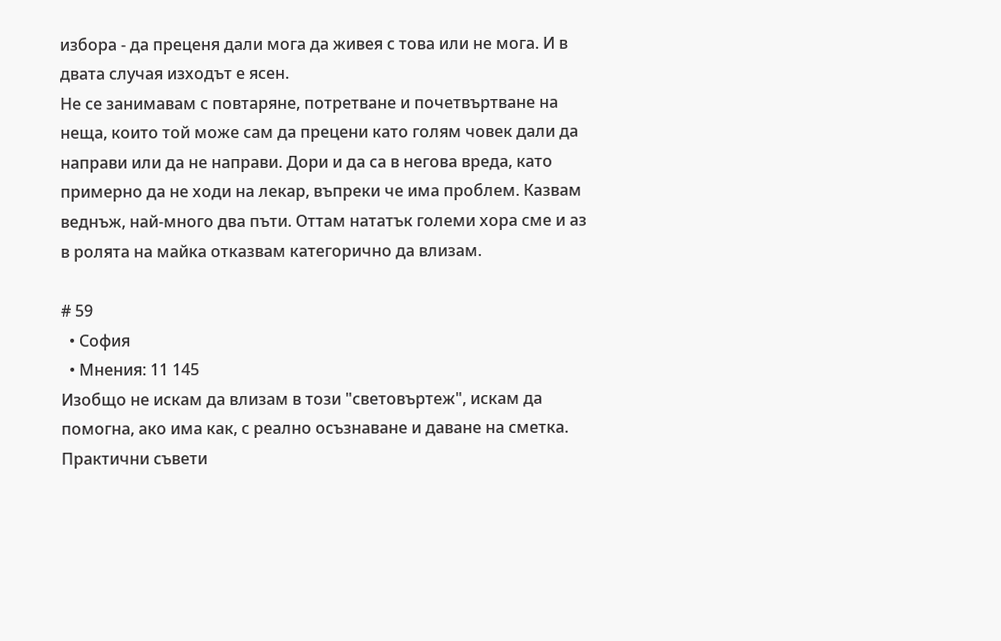избора - да преценя дали мога да живея с това или не мога. И в двата случая изходът е ясен.
Не се занимавам с повтаряне, потретване и почетвъртване на неща, които той може сам да прецени като голям човек дали да направи или да не направи. Дори и да са в негова вреда, като примерно да не ходи на лекар, въпреки че има проблем. Казвам веднъж, най-много два пъти. Оттам нататък големи хора сме и аз в ролята на майка отказвам категорично да влизам.

# 59
  • София
  • Мнения: 11 145
Изобщо не искам да влизам в този "световъртеж", искам да помогна, ако има как, с реално осъзнаване и даване на сметка. Практични съвети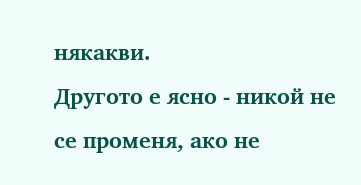някакви.
Другото е ясно - никой не се променя, ако не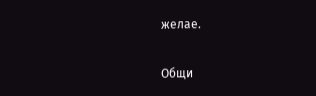желае.

Общи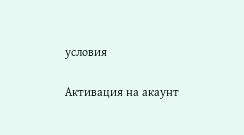условия

Активация на акаунт